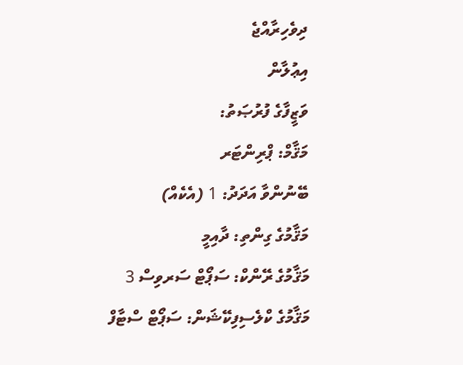ދިވެހިރާއްޖެ
އިޢުލާން
ވަޒީފާގެ ފުރުޞަތު:
މަޤާމް: ޕްރިންޓަރ
ބޭނުންވާ އަދަދު: 1 (އެކެއް)
މަޤާމުގެ ގިންތި: ދާއިމީ
މަޤާމުގެ ރޭންކް: ސަޕޯޓް ސަރވިސް 3
މަޤާމުގެ ކްލެސިފިކޭޝަން: ސަޕޯޓް ސްޓާފް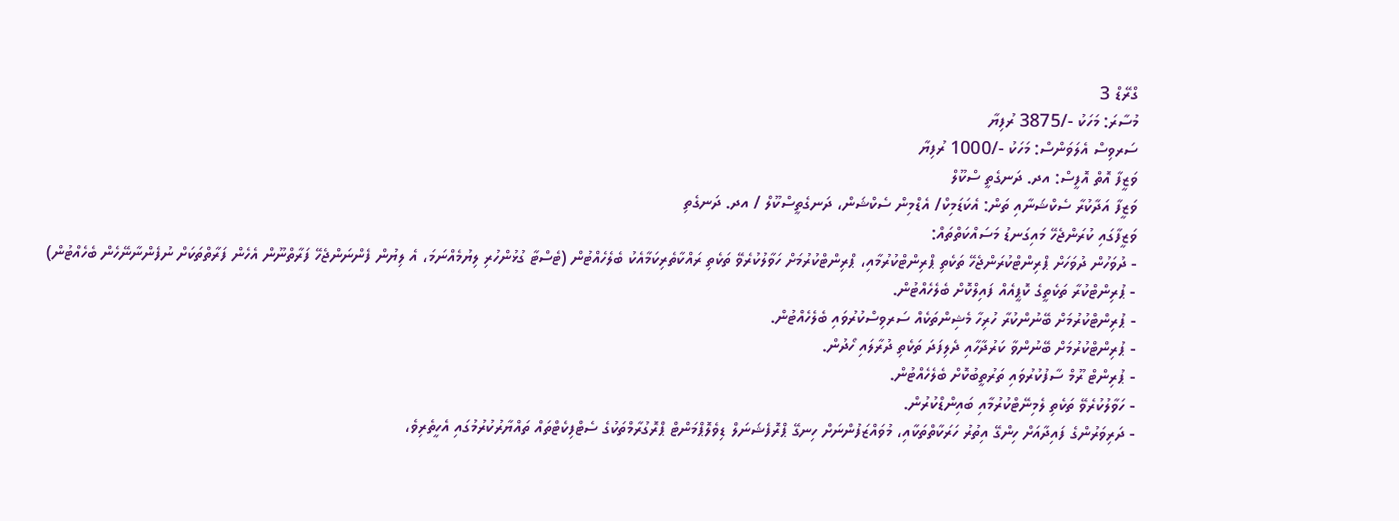ގްރޭޑް 3
މުސާރަ: މަހަކު -/3875 ރުފިޔާ
ސަރވިސް އެލަވަންސް: މަހަކު -/1000 ރުފިޔާ
ވަޒީފާ އޮތް އޮފީސް: އދ. ދަނގެތީ ސްކޫލް
ވަޒީފާ އަދާކުރާ ސެކްޝަނާއި ތަން: އެކަޑަމިކް/ އެޑްމިން ސެކްޝަން، ދަނގެތީސްކޫލް / އދ. ދަނގެތި
ވަޒީފާގައި ކުރަންޖެހޭ މައިގަނޑު މަސައްކަތްތައް:
- ދުވަހުން ދުވަހަށް ޕްރިންޓްކުރަންޖެހޭ ތަކެތި ޕްރިންޓްކުރުމާއި، ޕްރިންޓްކުރުމަށް ހަވާލުކުރެވޭ ތަކެތި ރައްކާތެރިކަމާއެކު ބެލެހެއްޓުން (ޓެސްޓާ ގުޅުންހުރި ލިޔުމެއްނަމަ، އެ ލިޔުން ފެންނަންޖެހޭ ފަރާތްނޫން އެހެން ފަރާތްތަކަށް ނުފެންނާނޭހެން ބެހެއްޓުން)
- ޕުރިންޓްކުރާ ތަކެތީގެ ކޮޕީއެއް ފައިލްކޮށް ބެލެހެއްޓުން.
- ޕުރިންޓްކުރުމަށް ބޭނުންކުރާ ހުރިހާ މެޝިންތަކެއް ސަރވިސްކުރުވައި ބެލެހެއްޓުން.
- ޕުރިންޓްކުރުމަށް ބޭނުންވާ ކަރުދާހާއި ދެލިފަދަ ތަކެތި ދުރާލައި ހޯދުން.
- ޕުރިންޓް ރޫމް ސާފުކުރުވައި ތަރުތީބުކޮށް ބެލެހެއްޓުން.
- ހަވާލުކުރެވޭ ތަކެތި ލެމިނޭޓްކުރުމާއި ބައިންޑްކުރުން.
- ދަރިވަރުންގެ ފައިދާއަށް ހިންގޭ އިތުރު ހަރަކާތްތަކާއި، މުވައްޒަފުންނަށް ހިނގޭ ޕްރޮފެޝަނަލް ޑިވެލޮޕްމަންޓް ޕްރޮގުރާމްތަކުގެ ސެޓްފިކެޓްތައް ތައްޔާރުކުރުމުގައި އެހީތެރިވެ،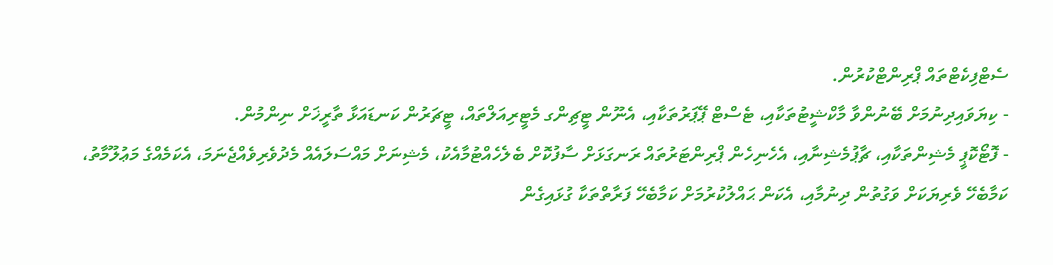ސެޓްފިކެޓްތައް ޕްރިންޓްކުރުން.
- ކިޔަވައިދިނުމަށް ބޭނުންވާ މާކްޝީޓުތަކާއި، ޓެސްޓް ޕޭޕަރުތަކާއި، އެނޫން ޓީޗިންގ މެޓީރިއަލްތައް، ޓީޗަރުން ކަނޑައަޅާ ތާރީޚަށް ނިންމުން.
- ފޮޓޯކޮޕީ މެޝިންތަކާއި، ޗާޕުމެޝިނާއި، އެހެނިހެން ޕްރިންޓަރުތައް ރަނގަޅަށް ސާފުކޮށް ބެލެހެއްޓުމާއެކު، މެޝިނަށް މައްސަލައެއް މެދުވެރިވެއްޖެނަމަ، އެކަމެއްގެ މަޢުލޫމާތު، ކަމާބެހޭ ވެރިޔަކަށް ވަގުތުން ދިނުމާއި، އެކަން ޙައްލުކުރުމަށް ކަމާބެހޭ ފަރާތްތަކާ ގުޅައިގެން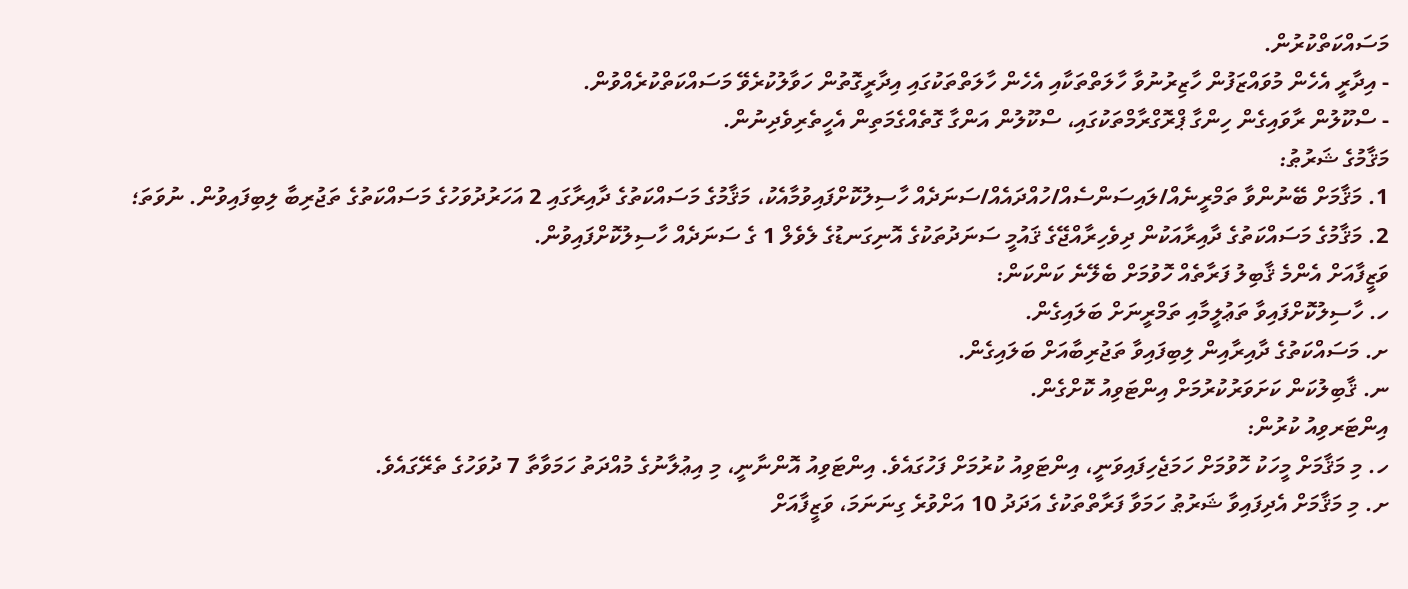މަސައްކަތްކުރުން.
- އިދާރީ އެހެން މުވައްޒަފުން ހާޒިރުނުވާ ހާލަތްތަކާއި އެހެން ހާލަތްތަކުގައި އިދާރީގޮތުން ހަވާލުކުރެވޭ މަސައްކަތްކުރެއްވުން.
- ސްކޫލުން ރާވައިގެން ހިންގާ ޕްރޮގްރާމްތަކުގައި، ސްކޫލުން އަންގާ ގޮތެއްގެމަތިން އެހީތެރިވެދިނުން.
މަޤާމުގެ ޝަރުޠު:
1. މަޤާމަށް ބޭނުންވާ ތަމްރީނެއް/ލައިސަންސެއް/ހުއްދައެއް/ސަނަދެއް ހާސިލުކޮށްފައިވުމާއެކު، މަޤާމުގެ މަސައްކަތުގެ ދާއިރާގައި 2 އަހަރުދުވަހުގެ މަސައްކަތުގެ ތަޖުރިބާ ލިބިފައިވުން. ނުވަތަ؛
2. މަޤާމުގެ މަސައްކަތުގެ ދާއިރާއަކުން ދިވެހިރާއްޖޭގެ ޤައުމީ ސަނަދުތަކުގެ އޮނިގަނޑުގެ ލެވެލް 1 ގެ ސަނަދެއް ހާސިލުކޮށްފައިވުން.
ވަޒީފާއަށް އެންމެ ޤާބިލު ފަރާތެއް ހޮވުމަށް ބެލޭނެ ކަންކަން:
ހ. ހާސިލުކޮށްފައިވާ ތަޢުލީމާއި ތަމްރީނަށް ބަލައިގެން.
ށ. މަސައްކަތުގެ ދާއިރާއިން ލިބިފައިވާ ތަޖުރިބާއަށް ބަލައިގެން.
ނ. ޤާބިލުކަން ކަށަވަރުކުރުމަށް އިންޓަވިއު ކޮށްގެން.
އިންޓަރވިއު ކުރުން:
ހ. މި މަޤާމަށް މީހަކު ހޮވުމަށް ހަމަޖެހިފައިވަނީ، އިންޓަވިއު ކުރުމަށް ފަހުގައެވެ. އިންޓަވިއު އޮންނާނީ، މި އިޢުލާނުގެ މުއްދަތު ހަމަވާތާ 7 ދުވަހުގެ ތެރޭގައެވެ.
ށ. މި މަޤާމަށް އެދިފައިވާ ޝަރުޠު ހަމަވާ ފަރާތްތަކުގެ އަދަދު 10 އަށްވުރެ ގިނަނަމަ، ވަޒީފާއަށް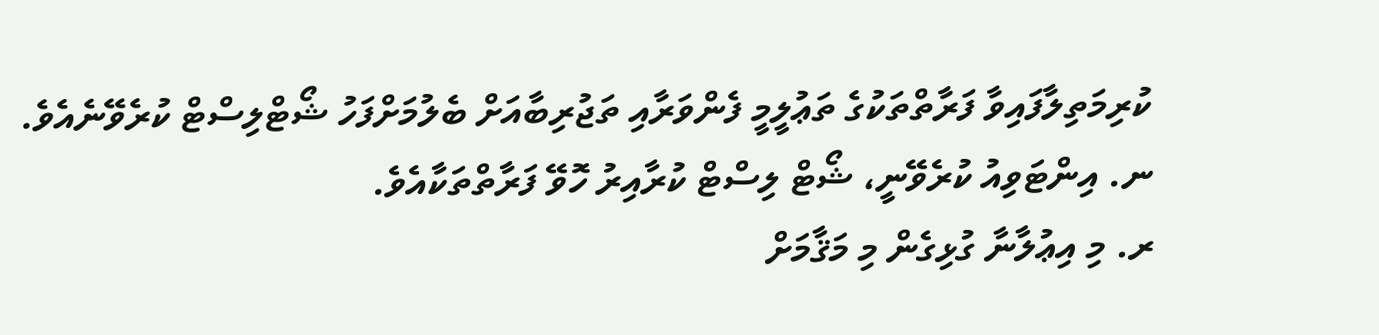ކުރިމަތިލާފައިވާ ފަރާތްތަކުގެ ތަޢުލީމީ ފެންވަރާއި ތަޖުރިބާއަށް ބެލުމަށްފަހު ޝޯޓްލިސްޓް ކުރެވޭނެއެވެ.
ނ. އިންޓަވިއު ކުރެވޭނީ، ޝޯޓް ލިސްޓް ކުރާއިރު ހޮވޭ ފަރާތްތަކާއެވެ.
ރ. މި އިޢުލާނާ ގުޅިގެން މި މަޤާމަށް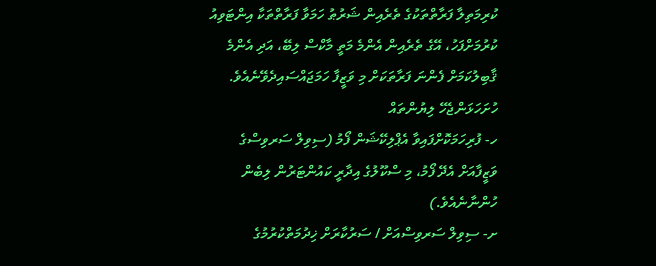ކުރިމަތިލާ ފަރާތްތަކުގެ ތެރެއިން ޝަރުޠު ހަމަވާ ފަރާތްތަކާ އިންޓަވިއު ކުރުމަށްފަހު، އޭގެ ތެރެއިން އެންމެ މަތީ މާކްސް ލިބޭ، އަދި އެންމެ ޤާބިލުކަމަށް ފެންނަ ފަރާތަކަށް މި ވަޒީފާ ހަމަޖައްސައިދެވޭނެއެވެ.
ހުށަހަޅަންޖެހޭ ލިޔުންތައް
ހ- ފުރިހަމަކޮށްފައިވާ އެޕްލިކޭޝަން ފޯމު (ސިވިލް ސަރވިސްގެ ވަޒީފާއަށް އެދޭ ފޯމު، މި ސްކޫލުގެ އިދާރީ ކައުންޓަރުން ލިބެން ހުންނާނެއެވެ.)
ށ- ސިވިލް ސަރވިސްއަށް / ސަރުކާރަށް ޚިދުމަތްކުރުމުގެ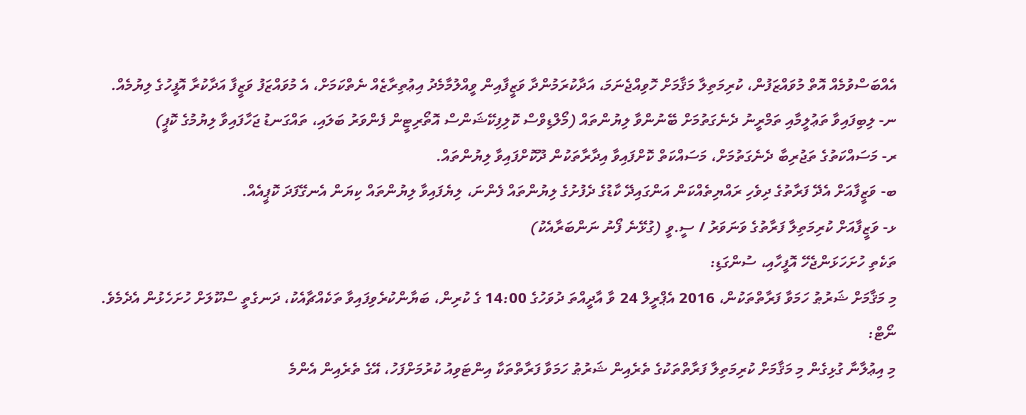އެއްބަސްވުމެއް އޮތް މުވައްޒަފުން، ކުރިމަތިލާ މަޤާމަށް ހޮވިއްޖެނަމަ، އަދާކުރަމުންދާ ވަޒީފާއިން ވީއްލުމާމެދު އިޢުތިރާޒެއް ނެތްކަމަށް، އެ މުވައްޒަފު ވަޒީފާ އަދާކުރާ އޮފީހުގެ ލިޔުމެއް.
ނ- ލިބިފައިވާ ތަޢުލީމާއި ތަމްރީނު ދެނެގަތުމަށް ބޭނުންވާ ލިޔުންތައް (މޯލްޑިވްސް ކޮލިފިކޭޝަންސް އޮތޯރިޓީން ފެންވަރު ބަލައި، ތައްގަނޑު ޖަހާފައިވާ ލިޔުމުގެ ކޮޕީ)
ރ- މަސައްކަތުގެ ތަޖުރިބާ ދެނެގަތުމަށް، މަސައްކަތް ކޮށްފައިވާ އިދާރާތަކުން ދޫކޮށްފައިވާ ލިޔުންތައް.
ބ- ވަޒީފާއަށް އެދޭ ފަރާތުގެ ދިވެހި ރައްޔިތެއްކަން އަންގައިދޭ ކާޑުގެ ދެފުށުގެ ލިޔުންތައް ފެންނަ، ލިޔެފައިވާ ލިޔުންތައް ކިޔަން އެނގޭފަދަ ކޮޕީއެއް.
ޅ- ވަޒީފާއަށް ކުރިމަތިލާ ފަރާތުގެ ވަނަވަރު / ސީ.ވީ (ގުޅޭނެ ފޯނު ނަންބަރާއެކު)
ތަކެތި ހުށަހަޅަންޖެހޭ އޮފީހާއި، ސުންގަޑި:
މި މަޤާމަށް ޝަރުޠު ހަމަވާ ފަރާތްތަކުން، 2016 އެޕްރީލް 24 ވާ އާދީއްތަ ދުވަހުގެ 14:00 ގެ ކުރިން، ބަޔާންކުރެވިފައިވާ ތަކެއްޗާއެކު، ދަނގެތީ ސްކޫލަށް ހުށަހެޅުން އެދެމެވެ.
ނޯޓް:
މި އިޢުލާނާ ގުޅިގެން މި މަޤާމަށް ކުރިމަތިލާ ފަރާތްތަކުގެ ތެރެއިން ޝަރުޠު ހަމަވާ ފަރާތްތަކާ އިންޓަވިއު ކުރުމަށްފަހު، އޭގެ ތެރެއިން އެންމެ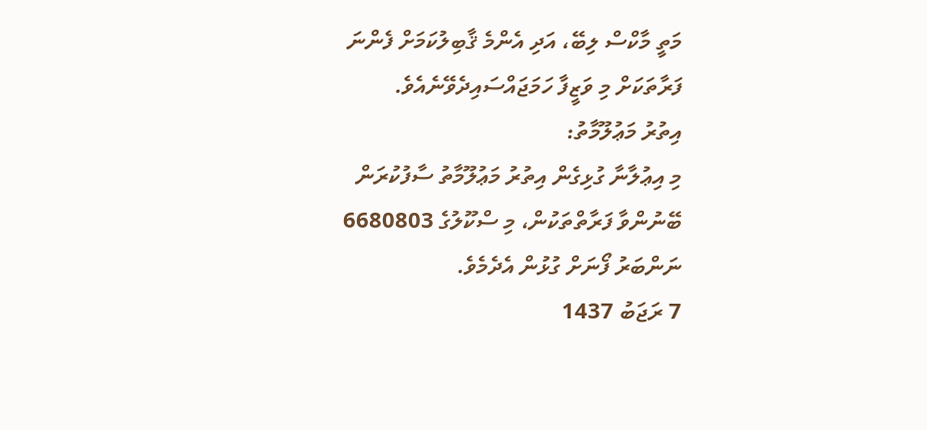މަތީ މާކްސް ލިބޭ، އަދި އެންމެ ޤާބިލުކަމަށް ފެންނަ ފަރާތަކަށް މި ވަޒީފާ ހަމަޖައްސައިދެވޭނެއެވެ.
އިތުރު މަޢުލޫމާތު:
މި އިޢުލާނާ ގުޅިގެން އިތުރު މަޢުލޫމާތު ސާފުކުރަން ބޭނުންވާ ފަރާތްތަކުން، މި ސްކޫލުގެ 6680803 ނަންބަރު ފޯނަށް ގުޅުން އެދެމެވެ.
7 ރަޖަބު 1437